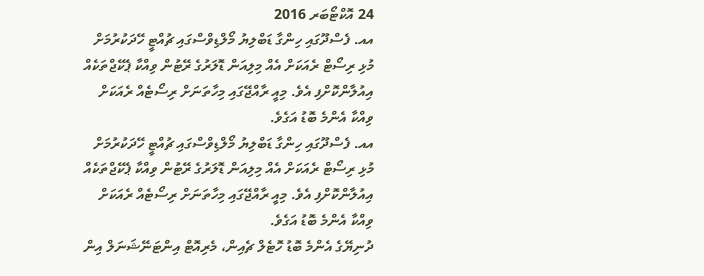24 އޮކްޓޯބަރ 2016
އއ. ފެސްދޫގައި ހިންގާ ޑަބްލިޔު މޯލްޑިވްސްގައި ޗުއްޓީ ހޭދަކުރުމަށް މުޅި ރިސޯޓް ރެއަކަށް އެއް މިލިއަން ޑޮލަރުގެ ރޭޓުން ވިއްކާ ޕެކޭޖްތަކެއް އިއުލާންކޮށްފި އެވެ. މިއީ ރާއްޖޭގައި މިހާތަނަށް ރިސޯޓެއް ރެއަކަށް ވިއްކާ އެންމެ ބޮޑު އަގެވެ.
އއ. ފެސްދޫގައި ހިންގާ ޑަބްލިޔު މޯލްޑިވްސްގައި ޗުއްޓީ ހޭދަކުރުމަށް މުޅި ރިސޯޓް ރެއަކަށް އެއް މިލިއަން ޑޮލަރުގެ ރޭޓުން ވިއްކާ ޕެކޭޖްތަކެއް އިއުލާންކޮށްފި އެވެ. މިއީ ރާއްޖޭގައި މިހާތަނަށް ރިސޯޓެއް ރެއަކަށް ވިއްކާ އެންމެ ބޮޑު އަގެވެ.
ދުނިޔޭގެ އެންމެ ބޮޑު ހޮޓެލް ޗެއިން، މެރިއޮޓް އިންޓަނޭޝަނަލް އިން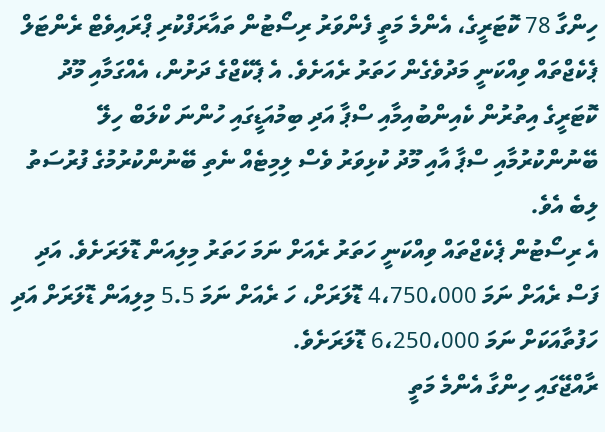ހިންގާ 78 ކޮޓަރީގެ، އެންމެ މަތީ ފެންވަރު ރިސޯޓުން ތައާރަފްކުރި ޕްރައިވެޓް ރެންޓަލް ޕެކެޖްތައް ވިއްކަނީ މަދުވެގެން ހަތަރު ރެއަށެވެ. އެ ޕެކޭޖްގެ ދަށުން، އެއްގަމާއި މޫދު ކޮޓަރީގެ އިތުރުން ކެއިންބުއިމާއި ސްޕާ އަދި ބިމުއަޑީގައި ހުންނަ ކްލަބް ހިލޭ ބޭނުންކުރުމާއި ސްޕާ އާއި މޫދު ކުޅިވަރު ވެސް ލިމިޓެއް ނެތި ބޭނުންކުރުމުގެ ފުރުސަތު ލިބެ އެވެ.
އެ ރިސޯޓުން ޕެކެޖްތައް ވިއްކަނީ ހަތަރު ރެއަށް ނަމަ ހަތަރު މިލިއަން ޑޮލަރަށެވެ. އަދި ފަސް ރެއަށް ނަމަ 4،750،000 ޑޮލަރަށް، ހަ ރެއަށް ނަމަ 5.5 މިލިއަން ޑޮލަރަށް އަދި ހަފުތާއަކަށް ނަމަ 6،250،000 ޑޮލަރަށެވެ.
ރާއްޖޭގައި ހިންގާ އެންމެ މަތީ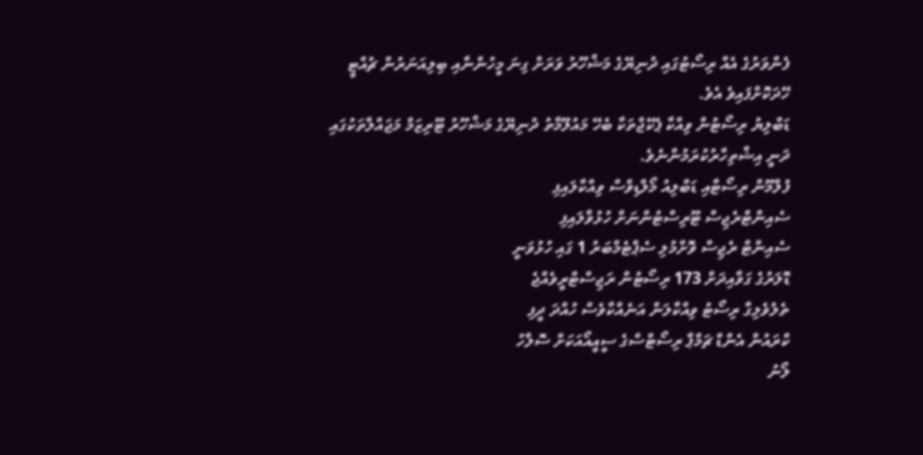ފެންވަރުގެ އެއް ރިސޯޓުގައި ދުނިޔޭގެ މަޝްހޫރު ވަރަށް ގިނަ މީހުންނާއި ބިލިއަނަރުން ޗުއްޓީ ހޭދަކޮށްފައިވެ އެވެ.
ޑަބްލިޔު ރިސޯޓުން ވިއްކާ ޕެކޭޖްތަކާ ބެހޭ މައުލޫމާތު ދުނިޔޭގެ މަޝްހޫރު ޓޫރިޒަމް މަޖައްލާތަކުގައި ދަނީ އިޝްތިހާރުކުރަމުންނެވެ.
ފުލްމޫން ރިސޯޓާއި ޑަބްލިއު މޯލްޑިވްސް ވިއްކާލައިފި
ސެއިންޓްރެޖިސް ޓޫރިސްޓުންނަށް ހުޅުވާލައިފި
ސެއިންޓް ރެޖިސް ވޮށްމުލި ސެޕްޓެމްބަރު 1 ގައި ހުޅުވަނީ
ޑޮލަރުގެ ގަވާއިދަށް 173 ރިސޯޓުން ރަޖިސްޓްރީވެއްޖެ
ތެލުވެލިގާ ރިސޯޓު ވިއްކާލަން އަނެއްކާވެސް ހުއްދަ ދީފި
ކްރައުން އެންޑް ޗަމްޕާ ރިސޯޓްސްގެ ސީއީއޯއަކަށް ސޮލާހު
ލޯނު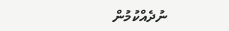ނުދެއްކުމުން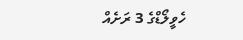ހެވީލޯޑްގެ 3 ރަށެއް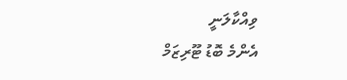ވިއްކާލަނީ
އެންމެ ބޮޑު ޓޫރިޒަމް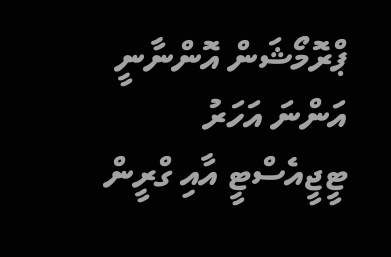ޕްރޮމޯޝަން އޮންނާނީ އަންނަ އަހަރު
ޓީޖީއެސްޓީ އާއި ގްރީން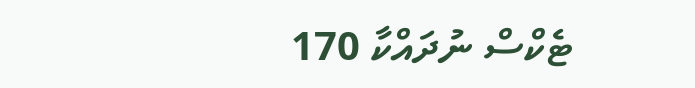ޓެކްސް ނުދައްކާ 170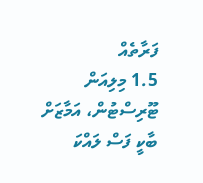ފަރާތެއް
1.5 މިލިއަން ޓޫރިސްޓުން، އަމާޒަށް ބާކީ ފަސް ލައްކަ